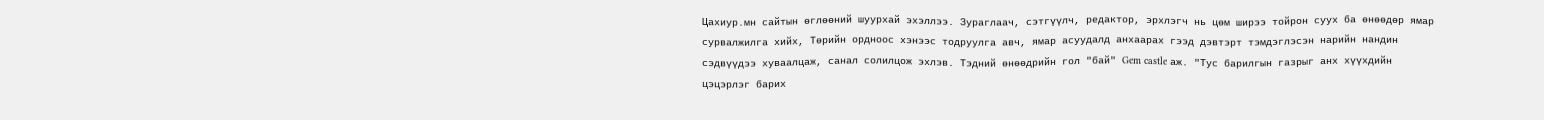Цахиур.мн сайтын өглөөний шуурхай эхэллээ. Зураглаач, сэтгүүлч, редактор, эрхлэгч нь цөм ширээ тойрон суух ба өнөөдөр ямар сурвалжилга хийх, Төрийн ордноос хэнээс тодруулга авч, ямар асуудалд анхаарах гээд дэвтэрт тэмдэглэсэн нарийн нандин сэдвүүдээ хуваалцаж, санал солилцож эхлэв. Тэдний өнөөдрийн гол "бай" Gem castle аж. "Тус барилгын газрыг анх хүүхдийн цэцэрлэг барих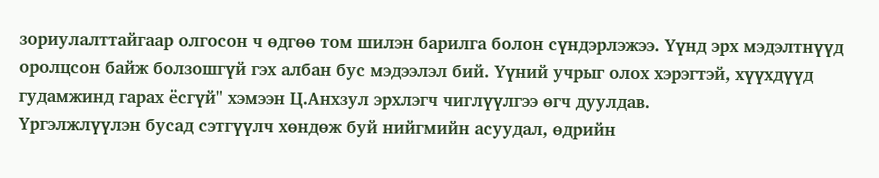зориулалттайгаар олгосон ч өдгөө том шилэн барилга болон сүндэрлэжээ. Үүнд эрх мэдэлтнүүд оролцсон байж болзошгүй гэх албан бус мэдээлэл бий. Үүний учрыг олох хэрэгтэй, хүүхдүүд гудамжинд гарах ёсгүй" хэмээн Ц.Анхзул эрхлэгч чиглүүлгээ өгч дуулдав.
Үргэлжлүүлэн бусад сэтгүүлч хөндөж буй нийгмийн асуудал, өдрийн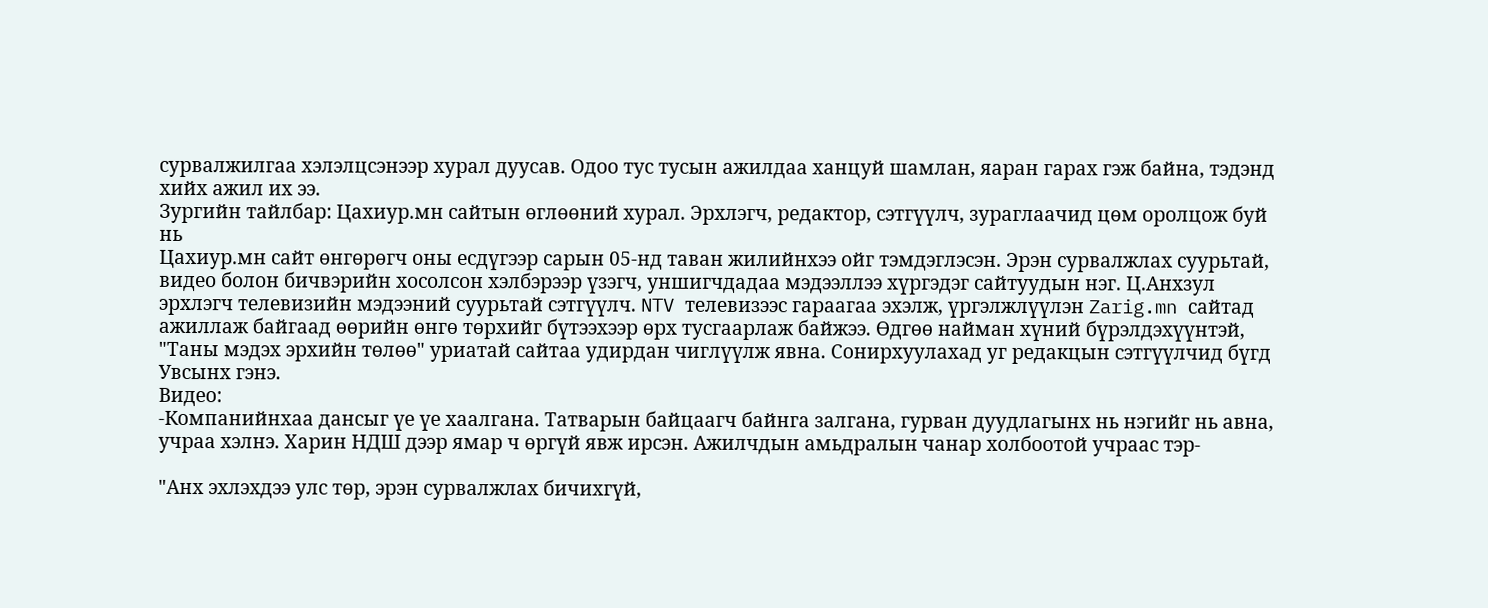сурвалжилгаа хэлэлцсэнээр хурал дуусав. Одоо тус тусын ажилдаа ханцуй шамлан, яаран гарах гэж байна, тэдэнд хийх ажил их ээ.
Зургийн тайлбар: Цахиур.мн сайтын өглөөний хурал. Эрхлэгч, редактор, сэтгүүлч, зураглаачид цөм оролцож буй нь
Цахиур.мн сайт өнгөрөгч оны есдүгээр сарын 05-нд таван жилийнхээ ойг тэмдэглэсэн. Эрэн сурвалжлах суурьтай, видео болон бичвэрийн хосолсон хэлбэрээр үзэгч, уншигчдадаа мэдээллээ хүргэдэг сайтуудын нэг. Ц.Анхзул эрхлэгч телевизийн мэдээний суурьтай сэтгүүлч. NTV телевизээс гараагаа эхэлж, үргэлжлүүлэн Zarig.mn сайтад ажиллаж байгаад өөрийн өнгө төрхийг бүтээхээр өрх тусгаарлаж байжээ. Өдгөө найман хүний бүрэлдэхүүнтэй, "Таны мэдэх эрхийн төлөө" уриатай сайтаа удирдан чиглүүлж явна. Сонирхуулахад уг редакцын сэтгүүлчид бүгд Увсынх гэнэ.
Видео:
-Компанийнхаа дансыг үе үе хаалгана. Татварын байцаагч байнга залгана, гурван дуудлагынх нь нэгийг нь авна, учраа хэлнэ. Харин НДШ дээр ямар ч өргүй явж ирсэн. Ажилчдын амьдралын чанар холбоотой учраас тэр-

"Анх эхлэхдээ улс төр, эрэн сурвалжлах бичихгүй,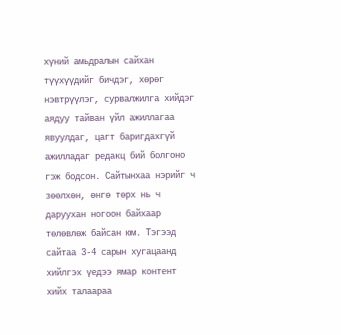хүний амьдралын сайхан түүхүүдийг бичдэг, хөрөг нэвтрүүлэг, сурвалжилга хийдэг аядуу тайван үйл ажиллагаа явуулдаг, цагт баригдахгүй ажилладаг редакц бий болгоно гэж бодсон. Сайтынхаа нэрийг ч зөөлхөн, өнгө төрх нь ч даруухан ногоон байхаар төлөвлөж байсан юм. Тэгээд сайтаа 3-4 сарын хугацаанд хийлгэх үедээ ямар контент хийх талаараа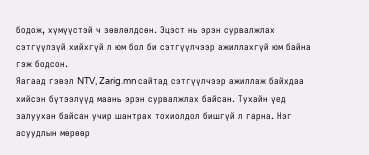бодож, хүмүүстэй ч зөвлөлдсөн. Эцэст нь эрэн сурвалжлах сэтгүүлзүй хийхгүй л юм бол би сэтгүүлчээр ажиллахгүй юм байна гэж бодсон.
Яагаад гэвэл NTV, Zarig.mn сайтад сэтгүүлчээр ажиллаж байхдаа хийсэн бүтээлүүд маань эрэн сурвалжлах байсан. Тухайн үед залуухан байсан учир шантрах тохиолдол бишгүй л гарна. Нэг асуудлын мөрөөр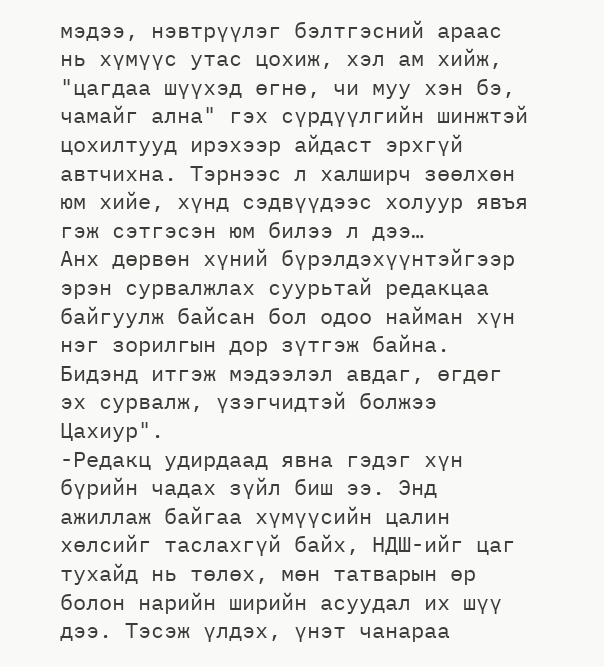мэдээ, нэвтрүүлэг бэлтгэсний араас нь хүмүүс утас цохиж, хэл ам хийж, "цагдаа шүүхэд өгнө, чи муу хэн бэ, чамайг ална" гэх сүрдүүлгийн шинжтэй цохилтууд ирэхээр айдаст эрхгүй автчихна. Тэрнээс л халширч зөөлхөн юм хийе, хүнд сэдвүүдээс холуур явъя гэж сэтгэсэн юм билээ л дээ…
Анх дөрвөн хүний бүрэлдэхүүнтэйгээр эрэн сурвалжлах суурьтай редакцаа байгуулж байсан бол одоо найман хүн нэг зорилгын дор зүтгэж байна. Бидэнд итгэж мэдээлэл авдаг, өгдөг эх сурвалж, үзэгчидтэй болжээ Цахиур".
-Редакц удирдаад явна гэдэг хүн бүрийн чадах зүйл биш ээ. Энд ажиллаж байгаа хүмүүсийн цалин хөлсийг таслахгүй байх, НДШ-ийг цаг тухайд нь төлөх, мөн татварын өр болон нарийн ширийн асуудал их шүү дээ. Тэсэж үлдэх, үнэт чанараа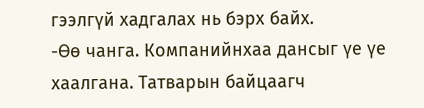гээлгүй хадгалах нь бэрх байх.
-Өө чанга. Компанийнхаа дансыг үе үе хаалгана. Татварын байцаагч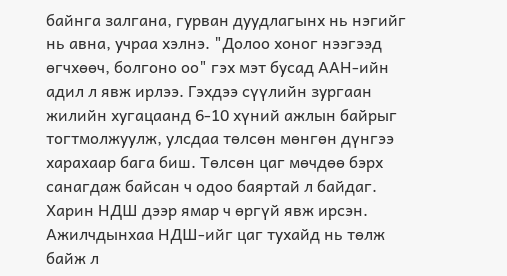байнга залгана, гурван дуудлагынх нь нэгийг нь авна, учраа хэлнэ. "Долоо хоног нээгээд өгчхөөч, болгоно оо" гэх мэт бусад ААН-ийн адил л явж ирлээ. Гэхдээ сүүлийн зургаан жилийн хугацаанд 6-10 хүний ажлын байрыг тогтмолжуулж, улсдаа төлсөн мөнгөн дүнгээ харахаар бага биш. Төлсөн цаг мөчдөө бэрх санагдаж байсан ч одоо баяртай л байдаг.
Харин НДШ дээр ямар ч өргүй явж ирсэн. Ажилчдынхаа НДШ-ийг цаг тухайд нь төлж байж л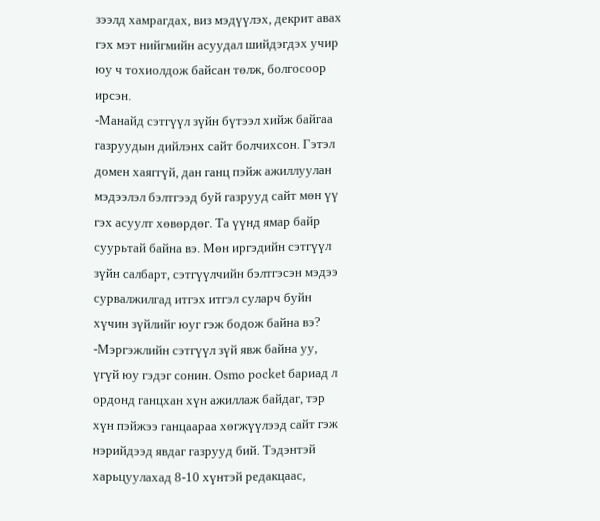зээлд хамрагдах, виз мэдүүлэх, декрит авах гэх мэт нийгмийн асуудал шийдэгдэх учир юу ч тохиолдож байсан төлж, болгосоор ирсэн.
-Манайд сэтгүүл зүйн бүтээл хийж байгаа газруудын дийлэнх сайт болчихсон. Гэтэл домен хаяггүй, дан ганц пэйж ажиллуулан мэдээлэл бэлтгээд буй газрууд сайт мөн үү гэх асуулт хөвөрдөг. Та үүнд ямар байр суурьтай байна вэ. Мөн иргэдийн сэтгүүл зүйн салбарт, сэтгүүлчийн бэлтгэсэн мэдээ сурвалжилгад итгэх итгэл суларч буйн хүчин зүйлийг юуг гэж бодож байна вэ?
-Мэргэжлийн сэтгүүл зүй явж байна уу, үгүй юу гэдэг сонин. Osmo pocket бариад л ордонд ганцхан хүн ажиллаж байдаг, тэр хүн пэйжээ ганцаараа хөгжүүлээд сайт гэж нэрийдээд явдаг газрууд бий. Тэдэнтэй харьцуулахад 8-10 хүнтэй редакцаас,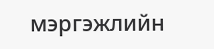мэргэжлийн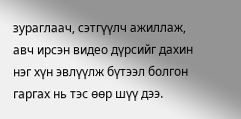зураглаач, сэтгүүлч ажиллаж, авч ирсэн видео дүрсийг дахин нэг хүн эвлүүлж бүтээл болгон гаргах нь тэс өөр шүү дээ.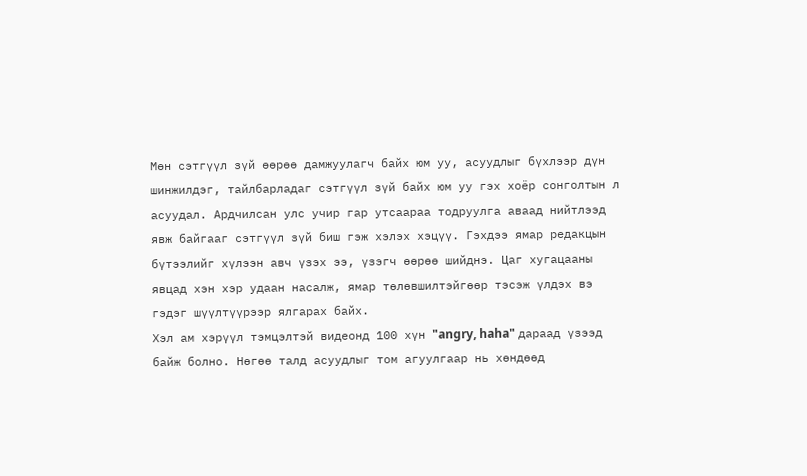Мөн сэтгүүл зүй өөрөө дамжуулагч байх юм уу, асуудлыг бүхлээр дүн шинжилдэг, тайлбарладаг сэтгүүл зүй байх юм уу гэх хоёр сонголтын л асуудал. Ардчилсан улс учир гар утсаараа тодруулга аваад нийтлээд явж байгааг сэтгүүл зүй биш гэж хэлэх хэцүү. Гэхдээ ямар редакцын бүтээлийг хүлээн авч үзэх ээ, үзэгч өөрөө шийднэ. Цаг хугацааны явцад хэн хэр удаан насалж, ямар төлөвшилтэйгөөр тэсэж үлдэх вэ гэдэг шүүлтүүрээр ялгарах байх.
Хэл ам хэрүүл тэмцэлтэй видеонд 100 хүн "angry, haha" дараад үзээд байж болно. Нөгөө талд асуудлыг том агуулгаар нь хөндөөд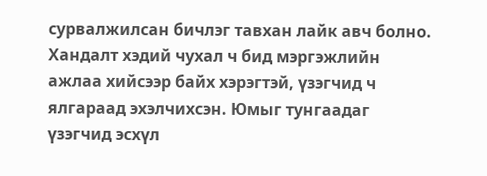сурвалжилсан бичлэг тавхан лайк авч болно. Хандалт хэдий чухал ч бид мэргэжлийн ажлаа хийсээр байх хэрэгтэй, үзэгчид ч ялгараад эхэлчихсэн. Юмыг тунгаадаг үзэгчид эсхүл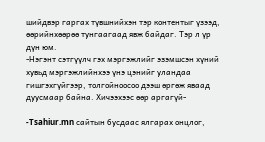шийдвэр гаргах түвшнийхэн тэр контентыг үзээд, өөрийнхөөрөө тунгаагаад явж байдаг. Тэр л үр дүн юм.
-Нэгэнт сэтгүүлч гэх мэргэжлийг эзэмшсэн хүний хувьд мэргэжлийнхээ үнэ цэнийг уландаа гишгэхгүйгээр, толгойноосоо дээш өргөж яваад дуусмаар байна. Хичээхээс өөр аргагүй-

-Tsahiur.mn сайтын бусдаас ялгарах онцлог,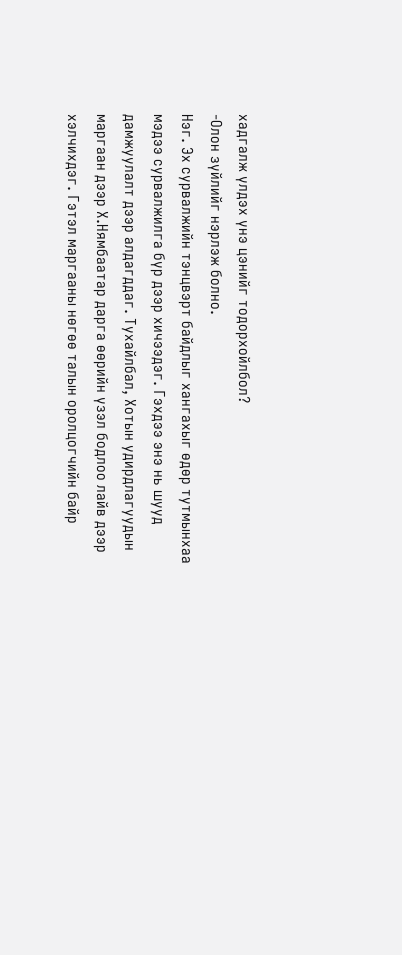хадгалж үлдэх үнэ цэнийг тодорхойлбол?
-Олон зүйлийг нэрлэж болно.
Нэг. Эх сурвалжийн тэнцвэрт байдлыг хангахыг өдөр тутмынхаа мэдээ сурвалжилга бүр дээр хичээдэг. Гэхдээ энэ нь шууд дамжуулалт дээр алдагддаг. Тухайлбал, Хотын удирдлагуудын маргаан дээр Х.Нямбаатар дарга өөрийн үзэл бодлоо лайв дээр хэлчихдэг. Гэтэл маргааны нөгөө талын оролцогчийн байр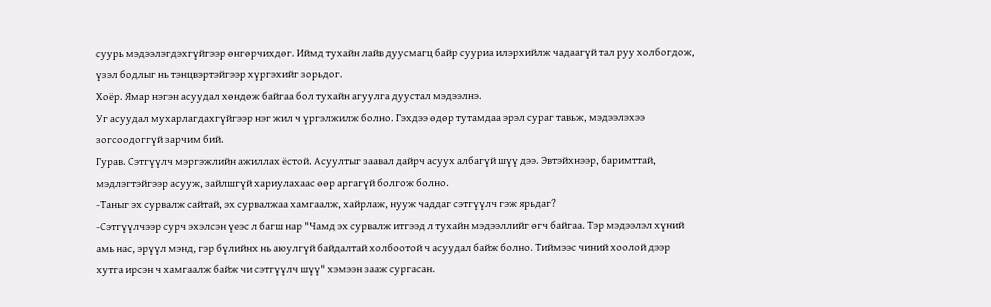суурь мэдээлэгдэхгүйгээр өнгөрчихдөг. Иймд тухайн лайв дуусмагц байр сууриа илэрхийлж чадаагүй тал руу холбогдож, үзэл бодлыг нь тэнцвэртэйгээр хүргэхийг зорьдог.
Хоёр. Ямар нэгэн асуудал хөндөж байгаа бол тухайн агуулга дуустал мэдээлнэ.
Уг асуудал мухарлагдахгүйгээр нэг жил ч үргэлжилж болно. Гэхдээ өдөр тутамдаа эрэл сураг тавьж, мэдээлэхээ зогсоодоггүй зарчим бий.
Гурав. Сэтгүүлч мэргэжлийн ажиллах ёстой. Асуултыг заавал дайрч асуух албагүй шүү дээ. Эвтэйхнээр, баримттай, мэдлэгтэйгээр асууж, зайлшгүй хариулахаас өөр аргагүй болгож болно.
-Таныг эх сурвалж сайтай, эх сурвалжаа хамгаалж, хайрлаж, нууж чаддаг сэтгүүлч гэж ярьдаг?
-Сэтгүүлчээр сурч эхэлсэн үеэс л багш нар "Чамд эх сурвалж итгээд л тухайн мэдээллийг өгч байгаа. Тэр мэдээлэл хүний амь нас, эрүүл мэнд, гэр бүлийнх нь аюулгүй байдалтай холбоотой ч асуудал байж болно. Тиймээс чиний хоолой дээр хутга ирсэн ч хамгаалж байж чи сэтгүүлч шүү" хэмээн зааж сургасан.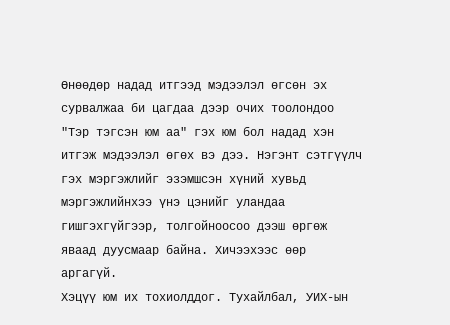Өнөөдөр надад итгээд мэдээлэл өгсөн эх сурвалжаа би цагдаа дээр очих тоолондоо "Тэр тэгсэн юм аа" гэх юм бол надад хэн итгэж мэдээлэл өгөх вэ дээ. Нэгэнт сэтгүүлч гэх мэргэжлийг эзэмшсэн хүний хувьд мэргэжлийнхээ үнэ цэнийг уландаа гишгэхгүйгээр, толгойноосоо дээш өргөж яваад дуусмаар байна. Хичээхээс өөр аргагүй.
Хэцүү юм их тохиолддог. Тухайлбал, УИХ-ын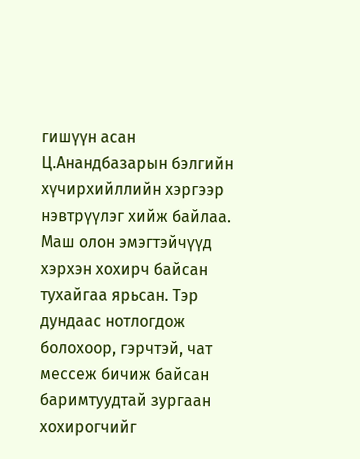гишүүн асан Ц.Анандбазарын бэлгийн хүчирхийллийн хэргээр нэвтрүүлэг хийж байлаа. Маш олон эмэгтэйчүүд хэрхэн хохирч байсан тухайгаа ярьсан. Тэр дундаас нотлогдож болохоор, гэрчтэй, чат мессеж бичиж байсан баримтуудтай зургаан хохирогчийг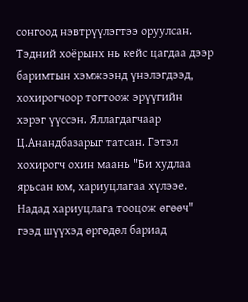сонгоод нэвтрүүлэгтээ оруулсан. Тэдний хоёрынх нь кейс цагдаа дээр баримтын хэмжээнд үнэлэгдээд, хохирогчоор тогтоож эрүүгийн хэрэг үүссэн. Яллагдагчаар Ц.Анандбазарыг татсан. Гэтэл хохирогч охин маань "Би худлаа ярьсан юм, хариуцлагаа хүлээе. Надад хариуцлага тооцож өгөөч" гээд шүүхэд өргөдөл бариад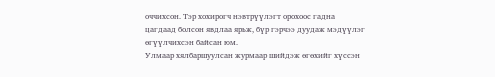оччихсон. Тэр хохирогч нэвтрүүлэгт орохоос гадна цагдаад болсон явдлаа ярьж, бүр гэрчээ дуудаж мэдүүлэг өгүүлчихсэн байсан юм.
Улмаар хялбаршуулсан журмаар шийдэж өгөхийг хүссэн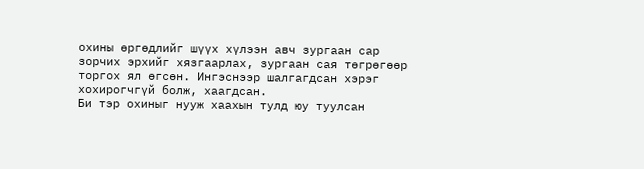охины өргөдлийг шүүх хүлээн авч зургаан сар зорчих эрхийг хязгаарлах, зургаан сая төгрөгөөр торгох ял өгсөн. Ингэснээр шалгагдсан хэрэг хохирогчгүй болж, хаагдсан.
Би тэр охиныг нууж хаахын тулд юу туулсан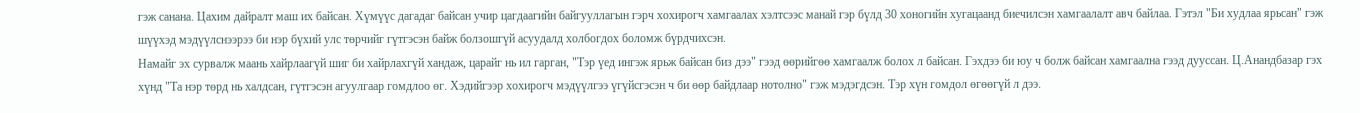гэж санана. Цахим дайралт маш их байсан. Хүмүүс дагадаг байсан учир цагдаагийн байгууллагын гэрч хохирогч хамгаалах хэлтсээс манай гэр бүлд 30 хоногийн хугацаанд биечилсэн хамгаалалт авч байлаа. Гэтэл "Би худлаа ярьсан" гэж шүүхэд мэдүүлснээрээ би нэр бүхий улс төрчийг гүтгэсэн байж болзошгүй асуудалд холбогдох боломж бүрдчихсэн.
Намайг эх сурвалж маань хайрлаагүй шиг би хайрлахгүй хандаж, царайг нь ил гарган, "Тэр үед ингэж ярьж байсан биз дээ" гээд өөрийгөө хамгаалж болох л байсан. Гэхдээ би юу ч болж байсан хамгаална гээд дууссан. Ц.Анандбазар гэх хүнд "Та нэр төрд нь халдсан, гүтгэсэн агуулгаар гомдлоо өг. Хэдийгээр хохирогч мэдүүлгээ үгүйсгэсэн ч би өөр байдлаар нотолно" гэж мэдэгдсэн. Тэр хүн гомдол өгөөгүй л дээ.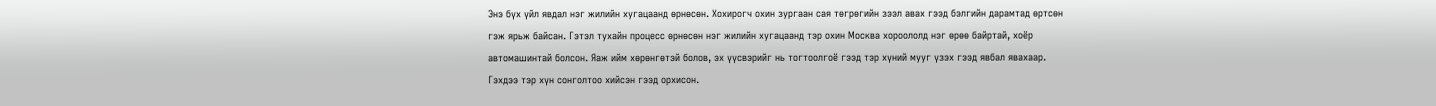Энэ бүх үйл явдал нэг жилийн хугацаанд өрнөсөн. Хохирогч охин зургаан сая төгрөгийн зээл авах гээд бэлгийн дарамтад өртсөн гэж ярьж байсан. Гэтэл тухайн процесс өрнөсөн нэг жилийн хугацаанд тэр охин Москва хороололд нэг өрөө байртай, хоёр автомашинтай болсон. Яаж ийм хөрөнгөтэй болов, эх үүсвэрийг нь тогтоолгоё гээд тэр хүний мууг үзэх гээд явбал явахаар. Гэхдээ тэр хүн сонголтоо хийсэн гээд орхисон.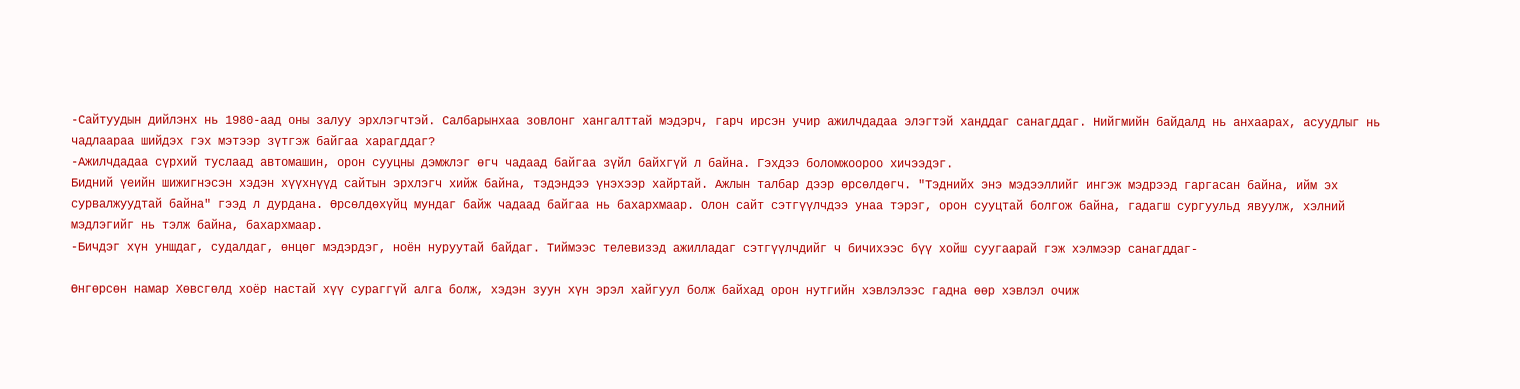-Сайтуудын дийлэнх нь 1980-аад оны залуу эрхлэгчтэй. Салбарынхаа зовлонг хангалттай мэдэрч, гарч ирсэн учир ажилчдадаа элэгтэй ханддаг санагддаг. Нийгмийн байдалд нь анхаарах, асуудлыг нь чадлаараа шийдэх гэх мэтээр зүтгэж байгаа харагддаг?
-Ажилчдадаа сүрхий туслаад автомашин, орон сууцны дэмжлэг өгч чадаад байгаа зүйл байхгүй л байна. Гэхдээ боломжоороо хичээдэг.
Бидний үеийн шижигнэсэн хэдэн хүүхнүүд сайтын эрхлэгч хийж байна, тэдэндээ үнэхээр хайртай. Ажлын талбар дээр өрсөлдөгч. "Тэднийх энэ мэдээллийг ингэж мэдрээд гаргасан байна, ийм эх сурвалжуудтай байна" гээд л дурдана. Өрсөлдөхүйц мундаг байж чадаад байгаа нь бахархмаар. Олон сайт сэтгүүлчдээ унаа тэрэг, орон сууцтай болгож байна, гадагш сургуульд явуулж, хэлний мэдлэгийг нь тэлж байна, бахархмаар.
-Бичдэг хүн уншдаг, судалдаг, өнцөг мэдэрдэг, ноён нуруутай байдаг. Тиймээс телевизэд ажилладаг сэтгүүлчдийг ч бичихээс бүү хойш суугаарай гэж хэлмээр санагддаг-

Өнгөрсөн намар Хөвсгөлд хоёр настай хүү сураггүй алга болж, хэдэн зуун хүн эрэл хайгуул болж байхад орон нутгийн хэвлэлээс гадна өөр хэвлэл очиж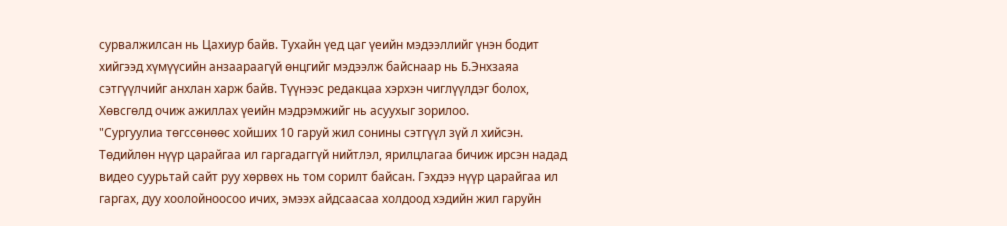сурвалжилсан нь Цахиур байв. Тухайн үед цаг үеийн мэдээллийг үнэн бодит хийгээд хүмүүсийн анзаараагүй өнцгийг мэдээлж байснаар нь Б.Энхзаяа сэтгүүлчийг анхлан харж байв. Түүнээс редакцаа хэрхэн чиглүүлдэг болох, Хөвсгөлд очиж ажиллах үеийн мэдрэмжийг нь асуухыг зорилоо.
"Сургуулиа төгссөнөөс хойших 10 гаруй жил сонины сэтгүүл зүй л хийсэн. Төдийлөн нүүр царайгаа ил гаргадаггүй нийтлэл, ярилцлагаа бичиж ирсэн надад видео суурьтай сайт руу хөрвөх нь том сорилт байсан. Гэхдээ нүүр царайгаа ил гаргах, дуу хоолойноосоо ичих, эмээх айдсаасаа холдоод хэдийн жил гаруйн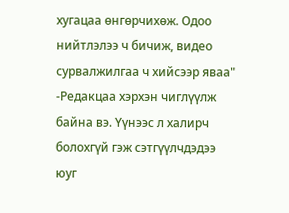хугацаа өнгөрчихөж. Одоо нийтлэлээ ч бичиж, видео сурвалжилгаа ч хийсээр яваа"
-Редакцаа хэрхэн чиглүүлж байна вэ. Үүнээс л халирч болохгүй гэж сэтгүүлчдэдээ юуг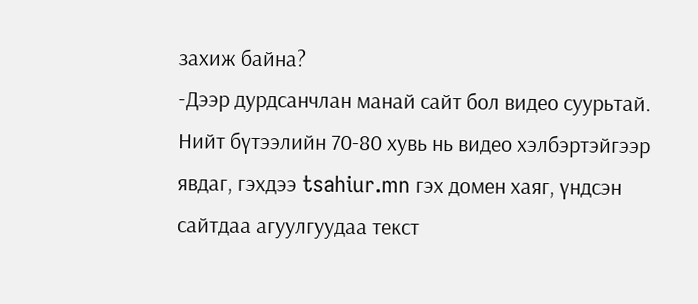захиж байна?
-Дээр дурдсанчлан манай сайт бол видео суурьтай. Нийт бүтээлийн 70-80 хувь нь видео хэлбэртэйгээр явдаг, гэхдээ tsahiur.mn гэх домен хаяг, үндсэн сайтдаа агуулгуудаа текст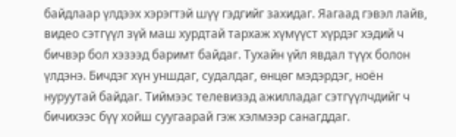байдлаар үлдээх хэрэгтэй шүү гэдгийг захидаг. Яагаад гэвэл лайв, видео сэтгүүл зүй маш хурдтай тархаж хүмүүст хүрдэг хэдий ч бичвэр бол хэзээд баримт байдаг. Тухайн үйл явдал түүх болон үлдэнэ. Бичдэг хүн уншдаг, судалдаг, өнцөг мэдэрдэг, ноён нуруутай байдаг. Тиймээс телевизэд ажилладаг сэтгүүлчдийг ч бичихээс бүү хойш суугаарай гэж хэлмээр санагддаг.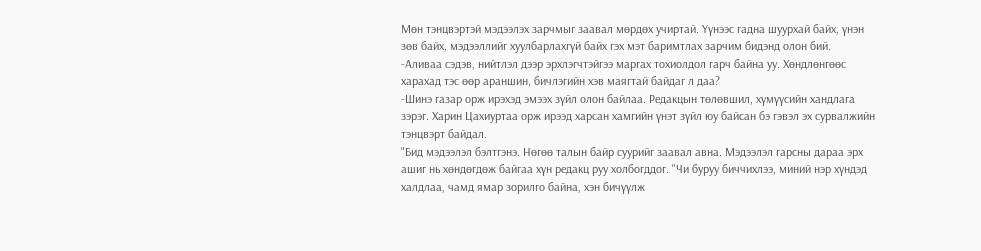Мөн тэнцвэртэй мэдээлэх зарчмыг заавал мөрдөх учиртай. Үүнээс гадна шуурхай байх, үнэн зөв байх, мэдээллийг хуулбарлахгүй байх гэх мэт баримтлах зарчим бидэнд олон бий.
-Аливаа сэдэв, нийтлэл дээр эрхлэгчтэйгээ маргах тохиолдол гарч байна уу. Хөндлөнгөөс харахад тэс өөр араншин, бичлэгийн хэв маягтай байдаг л даа?
-Шинэ газар орж ирэхэд эмээх зүйл олон байлаа. Редакцын төлөвшил, хүмүүсийн хандлага зэрэг. Харин Цахиуртаа орж ирээд харсан хамгийн үнэт зүйл юу байсан бэ гэвэл эх сурвалжийн тэнцвэрт байдал.
"Бид мэдээлэл бэлтгэнэ. Нөгөө талын байр суурийг заавал авна. Мэдээлэл гарсны дараа эрх ашиг нь хөндөгдөж байгаа хүн редакц руу холбогддог. "Чи буруу биччихлээ, миний нэр хүндэд халдлаа, чамд ямар зорилго байна, хэн бичүүлж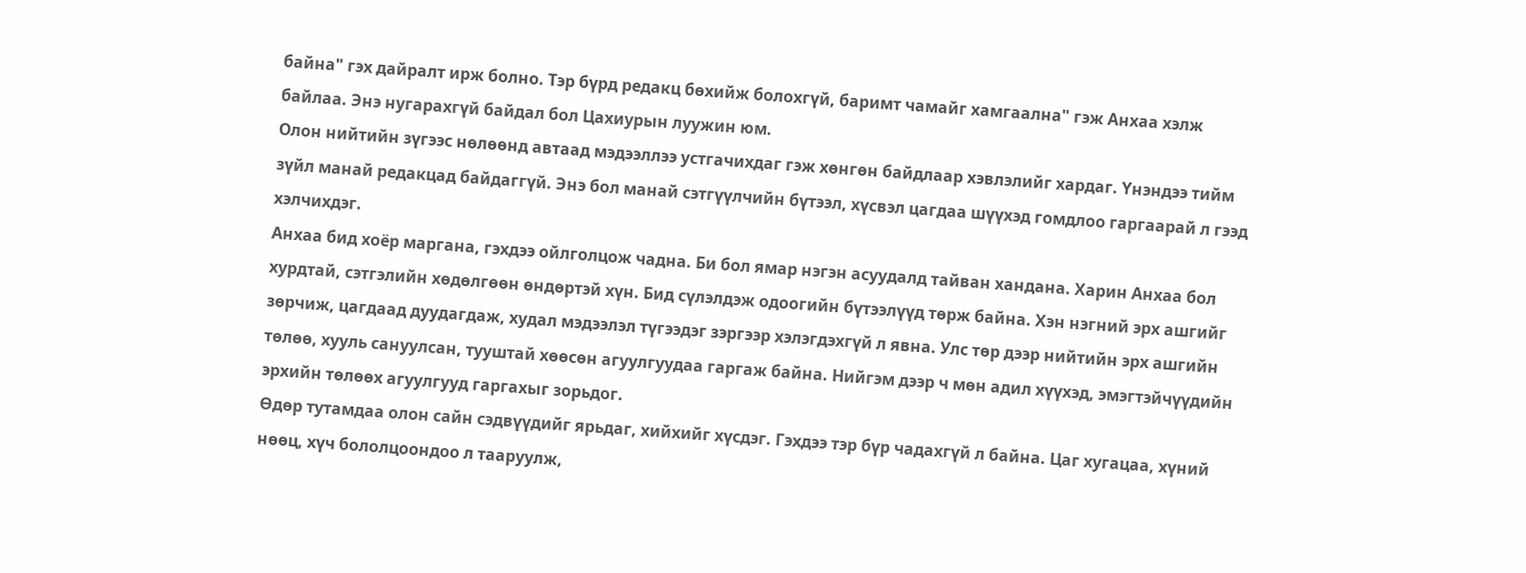байна" гэх дайралт ирж болно. Тэр бүрд редакц бөхийж болохгүй, баримт чамайг хамгаална" гэж Анхаа хэлж байлаа. Энэ нугарахгүй байдал бол Цахиурын луужин юм.
Олон нийтийн зүгээс нөлөөнд автаад мэдээллээ устгачихдаг гэж хөнгөн байдлаар хэвлэлийг хардаг. Үнэндээ тийм зүйл манай редакцад байдаггүй. Энэ бол манай сэтгүүлчийн бүтээл, хүсвэл цагдаа шүүхэд гомдлоо гаргаарай л гээд хэлчихдэг.
Анхаа бид хоёр маргана, гэхдээ ойлголцож чадна. Би бол ямар нэгэн асуудалд тайван хандана. Харин Анхаа бол хурдтай, сэтгэлийн хөдөлгөөн өндөртэй хүн. Бид сүлэлдэж одоогийн бүтээлүүд төрж байна. Хэн нэгний эрх ашгийг зөрчиж, цагдаад дуудагдаж, худал мэдээлэл түгээдэг зэргээр хэлэгдэхгүй л явна. Улс төр дээр нийтийн эрх ашгийн төлөө, хууль сануулсан, тууштай хөөсөн агуулгуудаа гаргаж байна. Нийгэм дээр ч мөн адил хүүхэд, эмэгтэйчүүдийн эрхийн төлөөх агуулгууд гаргахыг зорьдог.
Өдөр тутамдаа олон сайн сэдвүүдийг ярьдаг, хийхийг хүсдэг. Гэхдээ тэр бүр чадахгүй л байна. Цаг хугацаа, хүний нөөц, хүч бололцоондоо л тааруулж,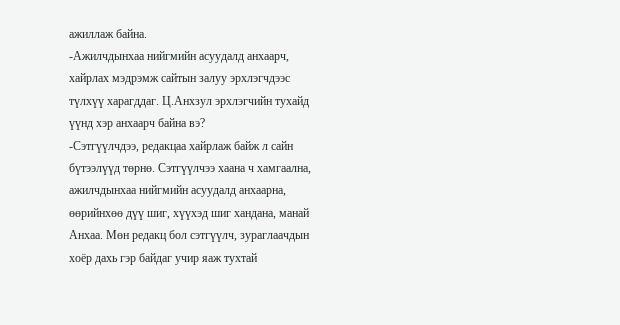ажиллаж байна.
-Ажилчдынхаа нийгмийн асуудалд анхаарч, хайрлах мэдрэмж сайтын залуу эрхлэгчдээс түлхүү харагддаг. Ц.Анхзул эрхлэгчийн тухайд үүнд хэр анхаарч байна вэ?
-Сэтгүүлчдээ, редакцаа хайрлаж байж л сайн бүтээлүүд төрнө. Сэтгүүлчээ хаана ч хамгаална, ажилчдынхаа нийгмийн асуудалд анхаарна, өөрийнхөө дүү шиг, хүүхэд шиг хандана, манай Анхаа. Мөн редакц бол сэтгүүлч, зураглаачдын хоёр дахь гэр байдаг учир яаж тухтай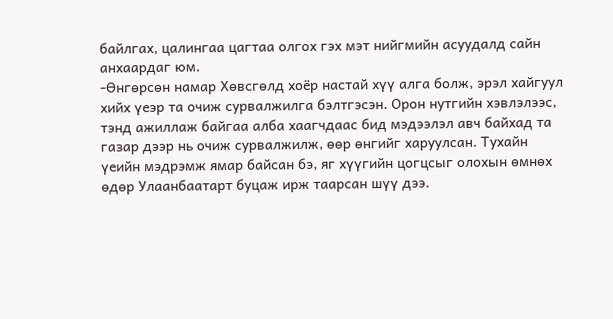байлгах, цалингаа цагтаа олгох гэх мэт нийгмийн асуудалд сайн анхаардаг юм.
-Өнгөрсөн намар Хөвсгөлд хоёр настай хүү алга болж, эрэл хайгуул хийх үеэр та очиж сурвалжилга бэлтгэсэн. Орон нутгийн хэвлэлээс, тэнд ажиллаж байгаа алба хаагчдаас бид мэдээлэл авч байхад та газар дээр нь очиж сурвалжилж, өөр өнгийг харуулсан. Тухайн үеийн мэдрэмж ямар байсан бэ, яг хүүгийн цогцсыг олохын өмнөх өдөр Улаанбаатарт буцаж ирж таарсан шүү дээ.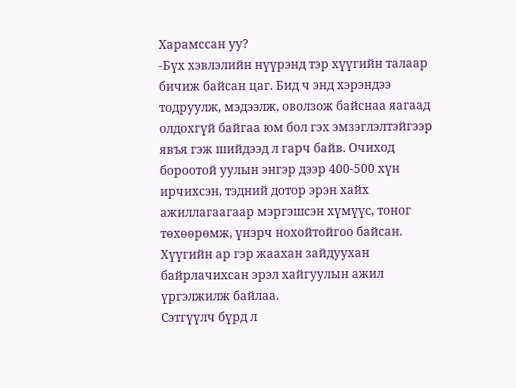Харамссан уу?
-Бүх хэвлэлийн нүүрэнд тэр хүүгийн талаар бичиж байсан цаг. Бид ч энд хэрэндээ тодруулж, мэдээлж, оволзож байснаа яагаад олдохгүй байгаа юм бол гэх эмзэглэлтэйгээр явъя гэж шийдээд л гарч байв. Очиход бороотой уулын энгэр дээр 400-500 хүн ирчихсэн, тэдний дотор эрэн хайх ажиллагаагаар мэргэшсэн хүмүүс, тоног төхөөрөмж, үнэрч нохойтойгоо байсан. Хүүгийн ар гэр жаахан зайдуухан байрлачихсан эрэл хайгуулын ажил үргэлжилж байлаа.
Сэтгүүлч бүрд л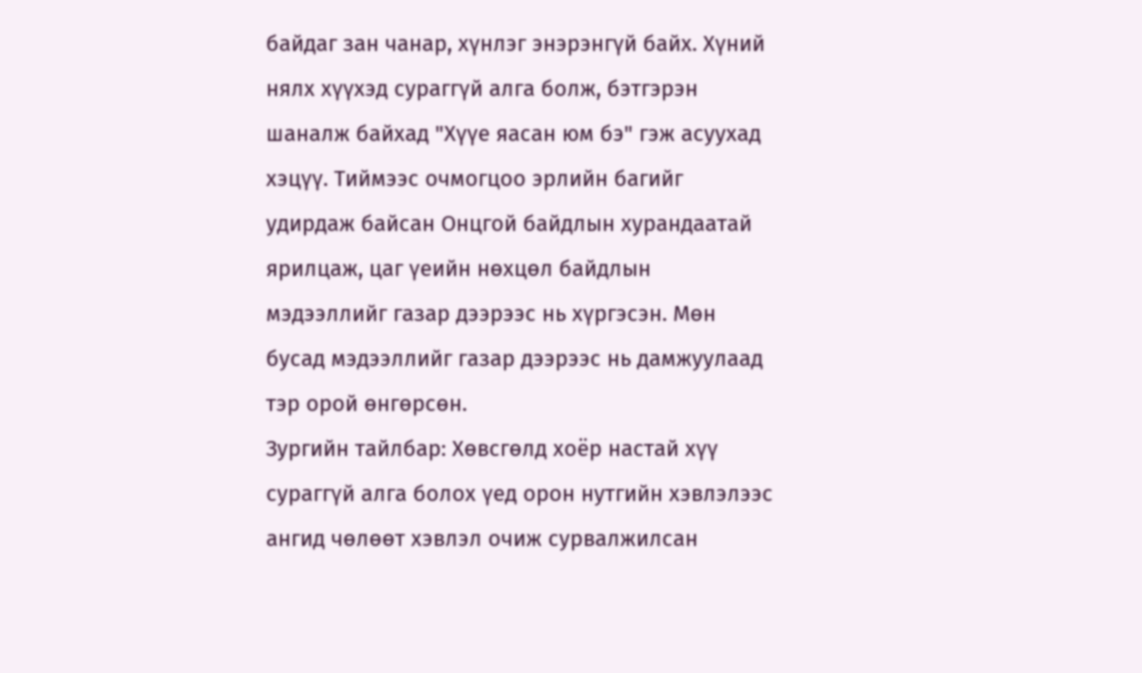байдаг зан чанар, хүнлэг энэрэнгүй байх. Хүний нялх хүүхэд сураггүй алга болж, бэтгэрэн шаналж байхад "Хүүе яасан юм бэ" гэж асуухад хэцүү. Тиймээс очмогцоо эрлийн багийг удирдаж байсан Онцгой байдлын хурандаатай ярилцаж, цаг үеийн нөхцөл байдлын мэдээллийг газар дээрээс нь хүргэсэн. Мөн бусад мэдээллийг газар дээрээс нь дамжуулаад тэр орой өнгөрсөн.
Зургийн тайлбар: Хөвсгөлд хоёр настай хүү сураггүй алга болох үед орон нутгийн хэвлэлээс ангид чөлөөт хэвлэл очиж сурвалжилсан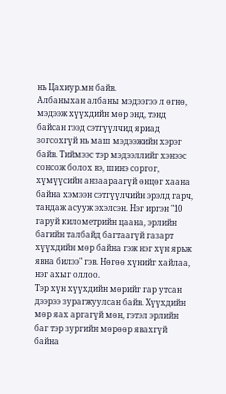нь Цахиур.мн байв.
Албаныхан албаны мэдээгээ л өгнө, мэдээж хүүхдийн мөр энд, тэнд байсан гээд сэтгүүлчид яриад зогсохгүй нь маш мэдээжийн хэрэг байв. Тиймээс тэр мэдээллийг хэнээс сонсож болох вэ, шинэ соргог, хүмүүсийн анзаараагүй өнцөг хаана байна хэмээн сэтгүүлчийн эрэлд гарч, тандаж асууж эхэлсэн. Нэг иргэн "10 гаруй километрийн цаана, эрлийн багийн талбайд багтаагүй газарт хүүхдийн мөр байна гэж нэг хүн ярьж явна билээ" гэв. Нөгөө хүнийг хайлаа, нэг ахыг оллоо.
Тэр хүн хүүхдийн мөрийг гар утсан дээрээ зурагжуулсан байв. Хүүхдийн мөр яах аргагүй мөн, гэтэл эрлийн баг тэр зургийн мөрөөр явахгүй байна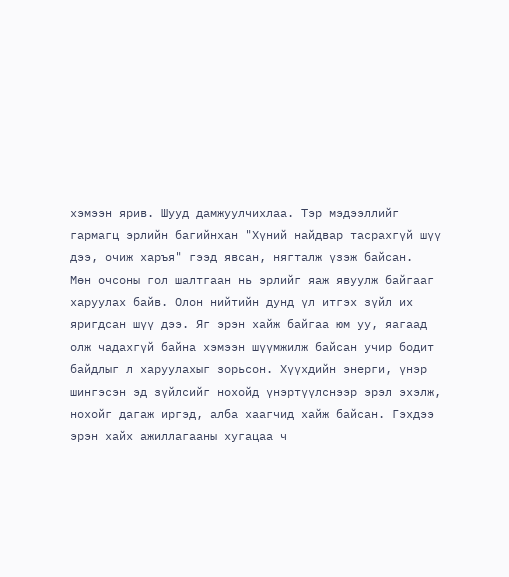хэмээн ярив. Шууд дамжуулчихлаа. Тэр мэдээллийг гармагц эрлийн багийнхан "Хүний найдвар тасрахгүй шүү дээ, очиж харъя" гээд явсан, нягталж үзэж байсан.
Мөн очсоны гол шалтгаан нь эрлийг яаж явуулж байгааг харуулах байв. Олон нийтийн дунд үл итгэх зүйл их яригдсан шүү дээ. Яг эрэн хайж байгаа юм уу, яагаад олж чадахгүй байна хэмээн шүүмжилж байсан учир бодит байдлыг л харуулахыг зорьсон. Хүүхдийн энерги, үнэр шингэсэн эд зүйлсийг нохойд үнэртүүлснээр эрэл эхэлж, нохойг дагаж иргэд, алба хаагчид хайж байсан. Гэхдээ эрэн хайх ажиллагааны хугацаа ч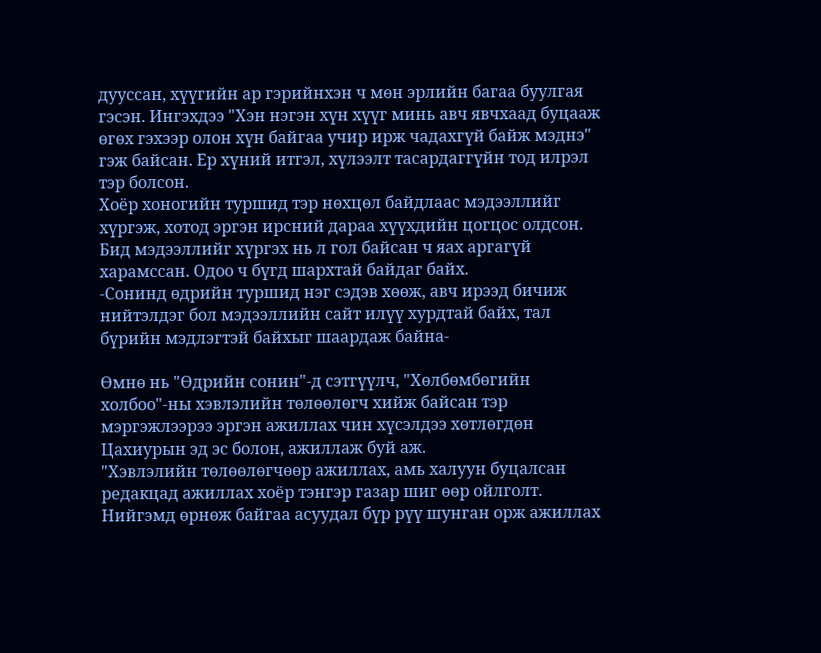дууссан, хүүгийн ар гэрийнхэн ч мөн эрлийн багаа буулгая гэсэн. Ингэхдээ "Хэн нэгэн хүн хүүг минь авч явчхаад буцааж өгөх гэхээр олон хүн байгаа учир ирж чадахгүй байж мэднэ" гэж байсан. Ер хүний итгэл, хүлээлт тасардаггүйн тод илрэл тэр болсон.
Хоёр хоногийн туршид тэр нөхцөл байдлаас мэдээллийг хүргэж, хотод эргэн ирсний дараа хүүхдийн цогцос олдсон. Бид мэдээллийг хүргэх нь л гол байсан ч яах аргагүй харамссан. Одоо ч бүгд шархтай байдаг байх.
-Сонинд өдрийн туршид нэг сэдэв хөөж, авч ирээд бичиж нийтэлдэг бол мэдээллийн сайт илүү хурдтай байх, тал бүрийн мэдлэгтэй байхыг шаардаж байна-

Өмнө нь "Өдрийн сонин"-д сэтгүүлч, "Хөлбөмбөгийн холбоо"-ны хэвлэлийн төлөөлөгч хийж байсан тэр мэргэжлээрээ эргэн ажиллах чин хүсэлдээ хөтлөгдөн Цахиурын эд эс болон, ажиллаж буй аж.
"Хэвлэлийн төлөөлөгчөөр ажиллах, амь халуун буцалсан редакцад ажиллах хоёр тэнгэр газар шиг өөр ойлголт. Нийгэмд өрнөж байгаа асуудал бүр рүү шунган орж ажиллах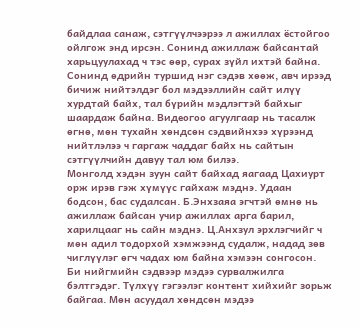байдлаа санаж, сэтгүүлчээрээ л ажиллах ёстойгоо ойлгож энд ирсэн. Сонинд ажиллаж байсантай харьцуулахад ч тэс өөр, сурах зүйл ихтэй байна. Сонинд өдрийн туршид нэг сэдэв хөөж, авч ирээд бичиж нийтэлдэг бол мэдээллийн сайт илүү хурдтай байх, тал бүрийн мэдлэгтэй байхыг шаардаж байна. Видеогоо агуулгаар нь тасалж өгнө, мөн тухайн хөндсөн сэдвийнхээ хүрээнд нийтлэлээ ч гаргаж чаддаг байх нь сайтын сэтгүүлчийн давуу тал юм билээ.
Монголд хэдэн зуун сайт байхад яагаад Цахиурт орж ирэв гэж хүмүүс гайхаж мэднэ. Удаан бодсон, бас судалсан. Б.Энхзаяа эгчтэй өмнө нь ажиллаж байсан учир ажиллах арга барил, харилцааг нь сайн мэднэ. Ц.Анхзул эрхлэгчийг ч мөн адил тодорхой хэмжээнд судалж, надад зөв чиглүүлэг өгч чадах юм байна хэмээн сонгосон.
Би нийгмийн сэдвээр мэдээ сурвалжилга бэлтгэдэг. Түлхүү гэгээлэг контент хийхийг зорьж байгаа. Мөн асуудал хөндсөн мэдээ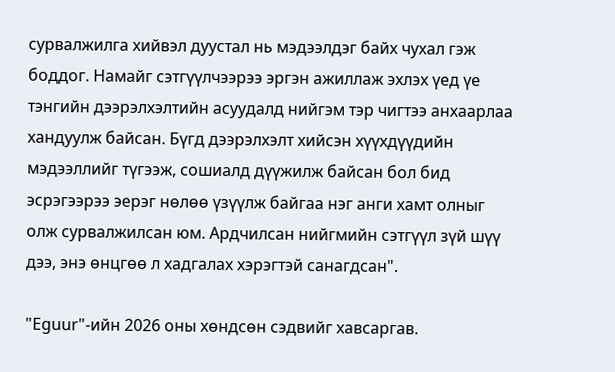сурвалжилга хийвэл дуустал нь мэдээлдэг байх чухал гэж боддог. Намайг сэтгүүлчээрээ эргэн ажиллаж эхлэх үед үе тэнгийн дээрэлхэлтийн асуудалд нийгэм тэр чигтээ анхаарлаа хандуулж байсан. Бүгд дээрэлхэлт хийсэн хүүхдүүдийн мэдээллийг түгээж, сошиалд дүүжилж байсан бол бид эсрэгээрээ эерэг нөлөө үзүүлж байгаа нэг анги хамт олныг олж сурвалжилсан юм. Ардчилсан нийгмийн сэтгүүл зүй шүү дээ, энэ өнцгөө л хадгалах хэрэгтэй санагдсан".

"Eguur"-ийн 2026 оны хөндсөн сэдвийг хавсаргав.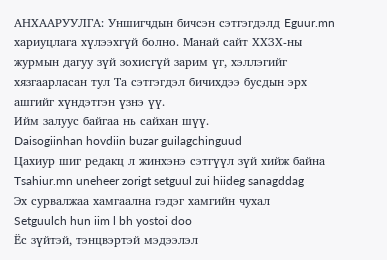АНХААРУУЛГА: Уншигчдын бичсэн сэтгэгдэлд Eguur.mn хариуцлага хүлээхгүй болно. Манай сайт ХХЗХ-ны журмын дагуу зүй зохисгүй зарим үг, хэллэгийг хязгаарласан тул Та сэтгэгдэл бичихдээ бусдын эрх ашгийг хүндэтгэн үзнэ үү.
Ийм залуус байгаа нь сайхан шүү.
Daisogiinhan hovdiin buzar guilagchinguud
Цахиур шиг редакц л жинхэнэ сэтгүүл зүй хийж байна
Tsahiur.mn uneheer zorigt setguul zui hiideg sanagddag
Эх сурвалжаа хамгаална гэдэг хамгийн чухал
Setguulch hun iim l bh yostoi doo
Ёс зүйтэй, тэнцвэртэй мэдээлэл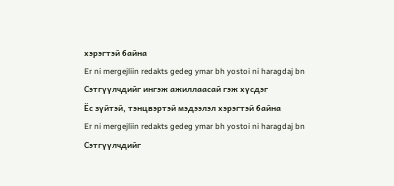хэрэгтэй байна
Er ni mergejliin redakts gedeg ymar bh yostoi ni haragdaj bn
Сэтгүүлчдийг ингэж ажиллаасай гэж хүсдэг
Ёс зүйтэй, тэнцвэртэй мэдээлэл хэрэгтэй байна
Er ni mergejliin redakts gedeg ymar bh yostoi ni haragdaj bn
Сэтгүүлчдийг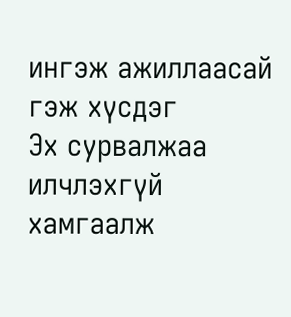ингэж ажиллаасай гэж хүсдэг
Эх сурвалжаа илчлэхгүй хамгаалж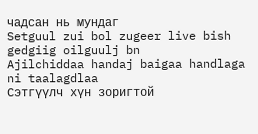чадсан нь мундаг
Setguul zui bol zugeer live bish gedgiig oilguulj bn
Ajilchiddaa handaj baigaa handlaga ni taalagdlaa
Сэтгүүлч хүн зоригтой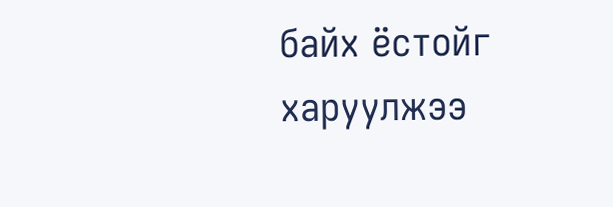байх ёстойг харуулжээ